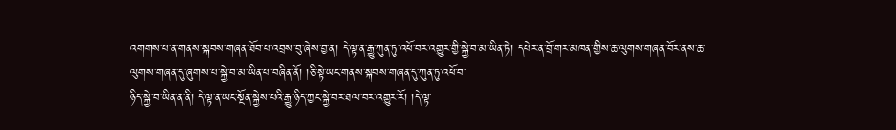འགགས་པ་ན་གནས་སྐབས་གཞན་ཐོབ་པ་འབྲས་བུ་ཞེས་བྱ་ན། དེ་ལྟ་ན་རྒྱུ་ཀུན་ཏུ་འཕོ་བར་འགྱུར་གྱི་སྐྱེ་བ་མ་ཡིན་ཏེ། དཔེར་ན་བྲོ་གར་མཁན་གྱིས་ཆ་ལུགས་གཞན་བོར་ནས་ཆ་ལུགས་གཞན་དུ་ཞུགས་པ་སྐྱེ་བ་མ་ཡིན་པ་བཞིན་ནོ། །ཅི་སྟེ་ཡང་གནས་སྐབས་གཞན་དུ་ཀུན་ཏུ་འཕོ་བ་
ཉིད་སྐྱེ་བ་ཡིན་ན་ནི། དེ་ལྟ་ན་ཡང་སྔོན་སྐྱེས་པའི་རྒྱུ་ཉིད་ཀྱང་སྐྱེ་བར་ཐལ་བར་འགྱུར་རོ། །དེ་ལྟ་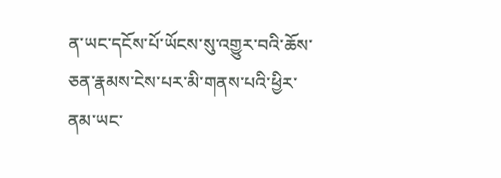ན་ཡང་དངོས་པོ་ཡོངས་སུ་འགྱུར་བའི་ཆོས་ཅན་རྣམས་ངེས་པར་མི་གནས་པའི་ཕྱིར་ནམ་ཡང་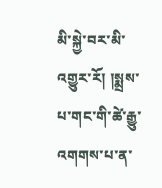མི་སྐྱེ་བར་མི་འགྱུར་རོ། །སྨྲས་པ་གང་གི་ཚེ་རྒྱུ་འགགས་པ་ན་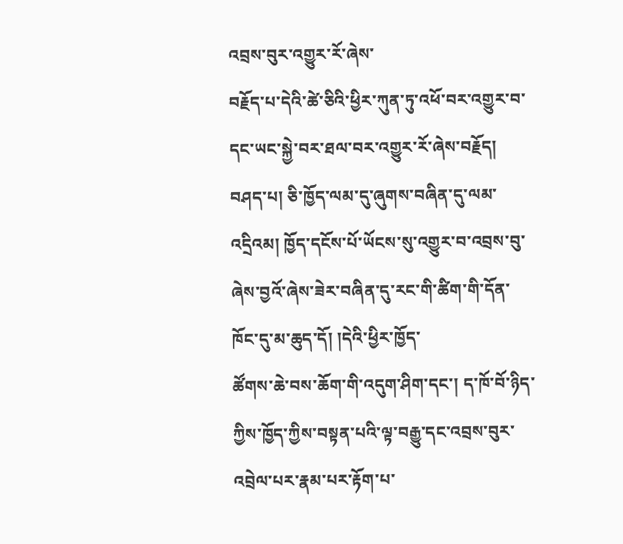འབྲས་བུར་འགྱུར་རོ་ཞེས་
བརྗོད་པ་དེའི་ཚེ་ཅིའི་ཕྱིར་ཀུན་ཏུ་འཕོ་བར་འགྱུར་བ་དང་ཡང་སྐྱེ་བར་ཐལ་བར་འགྱུར་རོ་ཞེས་བརྗོད། བཤད་པ། ཅི་ཁྱོད་ལམ་དུ་ཞུགས་བཞིན་དུ་ལམ་འདྲིའམ། ཁྱོད་དངོས་པོ་ཡོངས་སུ་འགྱུར་བ་འབྲས་བུ་ཞེས་བྱའོ་ཞེས་ཟེར་བཞིན་དུ་རང་གི་ཚིག་གི་དོན་ཁོང་དུ་མ་ཆུད་དོ། །དེའི་ཕྱིར་ཁྱོད་
ཚོགས་ཆེ་བས་ཆོག་གི་འདུག་ཤིག་དང་། ད་ཁོ་བོ་ཉིད་ཀྱིས་ཁྱོད་ཀྱིས་བསྟན་པའི་ལྟ་བརྒྱུ་དང་འབྲས་བུར་འབྲེལ་པར་རྣམ་པར་རྟོག་པ་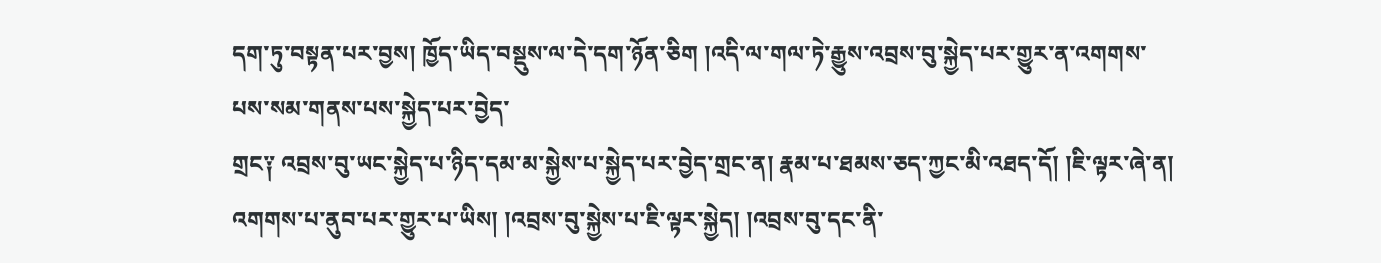དག་ཏུ་བསྟན་པར་བྱས། ཁྱོད་ཡིད་བསྡུས་ལ་དེ་དག་ཉོན་ཅིག །འདི་ལ་གལ་ཏེ་རྒྱུས་འབྲས་བུ་སྐྱེད་པར་གྱུར་ན་འགགས་པས་སམ་གནས་པས་སྐྱེད་པར་བྱེད་
གྲང༑ འབྲས་བུ་ཡང་སྐྱེད་པ་ཉིད་དམ་མ་སྐྱེས་པ་སྐྱེད་པར་བྱེད་གྲང་ན། རྣམ་པ་ཐམས་ཅད་ཀྱང་མི་འཐད་དོ། །ཇི་ལྟར་ཞེ་ན། འགགས་པ་ནུབ་པར་གྱུར་པ་ཡིས། །འབྲས་བུ་སྐྱེས་པ་ཇི་ལྟར་སྐྱེད། །འབྲས་བུ་དང་ནི་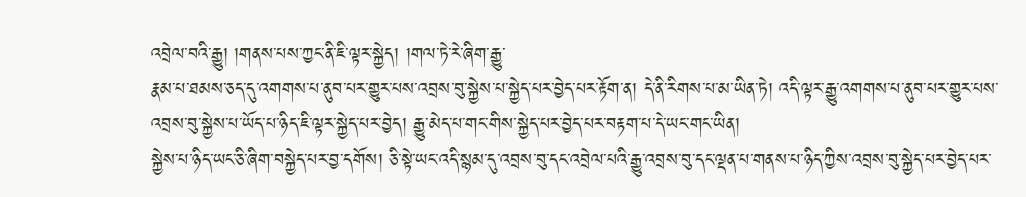འབྲེལ་བའི་རྒྱུ། །གནས་པས་ཀྱང་ནི་ཇི་ལྟར་སྐྱེད། །གལ་ཏེ་རེ་ཞིག་རྒྱུ་
རྣམ་པ་ཐམས་ཅད་དུ་འགགས་པ་ནུབ་པར་གྱུར་པས་འབྲས་བུ་སྐྱེས་པ་སྐྱེད་པར་བྱེད་པར་རྟོག་ན། དེ་ནི་རིགས་པ་མ་ཡིན་ཏེ། འདི་ལྟར་རྒྱུ་འགགས་པ་ནུབ་པར་གྱུར་པས་འབྲས་བུ་སྐྱེས་པ་ཡོད་པ་ཉིད་ཇི་ལྟར་སྐྱེད་པར་བྱེད། རྒྱུ་མེད་པ་གང་གིས་སྐྱེད་པར་བྱེད་པར་བརྟག་པ་དེ་ཡང་གང་ཡིན།
སྐྱེས་པ་ཉིད་ཡང་ཅི་ཞིག་བསྐྱེད་པར་བྱ་དགོས། ཅི་སྟེ་ཡང་འདི་སྙམ་དུ་འབྲས་བུ་དང་འབྲེལ་པའི་རྒྱུ་འབྲས་བུ་དང་ལྡན་པ་གནས་པ་ཉིད་ཀྱིས་འབྲས་བུ་སྐྱེད་པར་བྱེད་པར་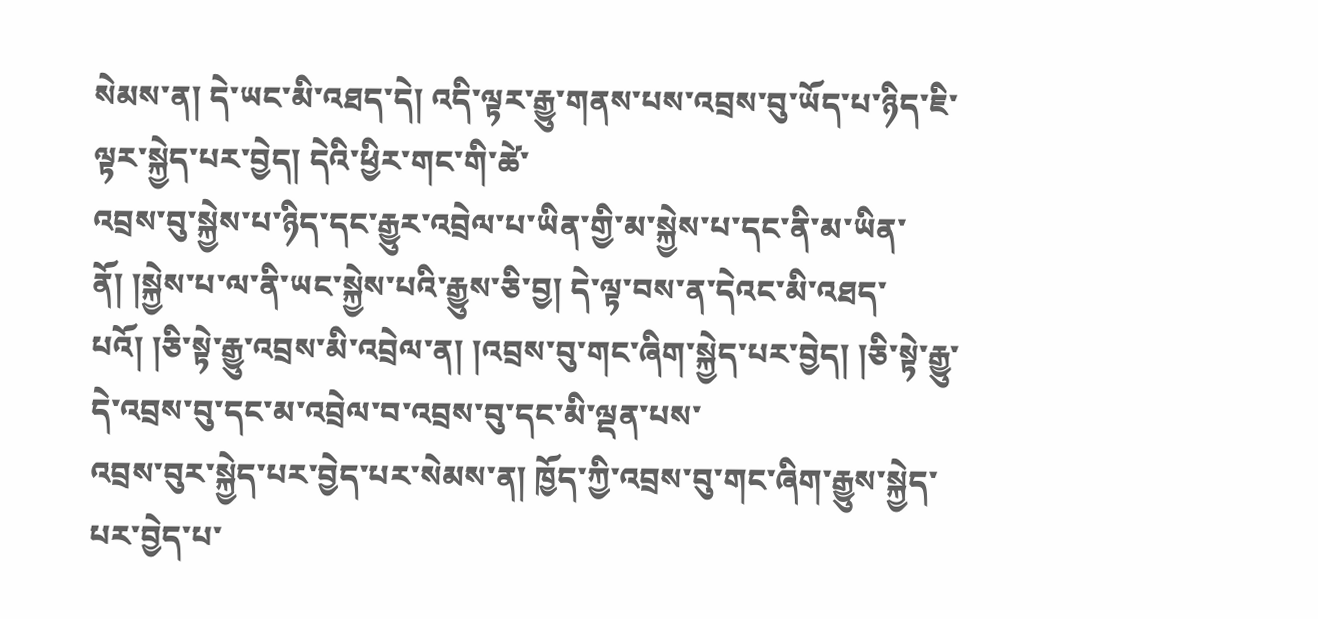སེམས་ན། དེ་ཡང་མི་འཐད་དེ། འདི་ལྟར་རྒྱུ་གནས་པས་འབྲས་བུ་ཡོད་པ་ཉིད་ཇི་ལྟར་སྐྱེད་པར་བྱེད། དེའི་ཕྱིར་གང་གི་ཚེ་
འབྲས་བུ་སྐྱེས་པ་ཉིད་དང་རྒྱུར་འབྲེལ་པ་ཡིན་གྱི་མ་སྐྱེས་པ་དང་ནི་མ་ཡིན་ནོ། །སྐྱེས་པ་ལ་ནི་ཡང་སྐྱེས་པའི་རྒྱུས་ཅི་བྱ། དེ་ལྟ་བས་ན་དེའང་མི་འཐད་པའོ། །ཅི་སྟེ་རྒྱུ་འབྲས་མི་འབྲེལ་ན། །འབྲས་བུ་གང་ཞིག་སྐྱེད་པར་བྱེད། །ཅི་སྟེ་རྒྱུ་དེ་འབྲས་བུ་དང་མ་འབྲེལ་བ་འབྲས་བུ་དང་མི་ལྡན་པས་
འབྲས་བུར་སྐྱེད་པར་བྱེད་པར་སེམས་ན། ཁྱོད་ཀྱི་འབྲས་བུ་གང་ཞིག་རྒྱུས་སྐྱེད་པར་བྱེད་པ་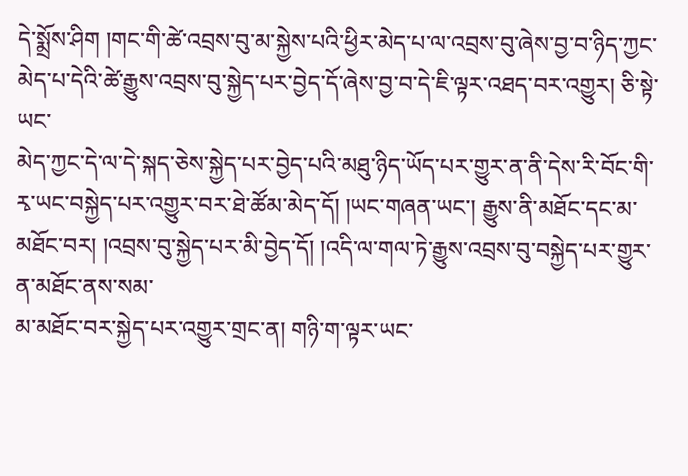དེ་སྨྲོས་ཤིག །གང་གི་ཚེ་འབྲས་བུ་མ་སྐྱེས་པའི་ཕྱིར་མེད་པ་ལ་འབྲས་བུ་ཞེས་བྱ་བ་ཉིད་ཀྱང་མེད་པ་དེའི་ཚེ་རྒྱུས་འབྲས་བུ་སྐྱེད་པར་བྱེད་དོ་ཞེས་བྱ་བ་དེ་ཇི་ལྟར་འཐད་བར་འགྱུར། ཅི་སྟེ་ཡང་
མེད་ཀྱང་དེ་ལ་དེ་སྐད་ཅེས་སྐྱེད་པར་བྱེད་པའི་མཐུ་ཉིད་ཡོད་པར་གྱུར་ན་ནི་དེས་རི་བོང་གི་རྭ་ཡང་བསྐྱེད་པར་འགྱུར་བར་ཐེ་ཚོམ་མེད་དོ། །ཡང་གཞན་ཡང་། རྒྱུས་ནི་མཐོང་དང་མ་མཐོང་བར། །འབྲས་བུ་སྐྱེད་པར་མི་བྱེད་དོ། །འདི་ལ་གལ་ཏེ་རྒྱུས་འབྲས་བུ་བསྐྱེད་པར་གྱུར་ན་མཐོང་ནས་སམ་
མ་མཐོང་བར་སྐྱེད་པར་འགྱུར་གྲང་ན། གཉི་ག་ལྟར་ཡང་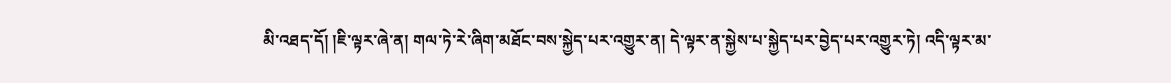མི་འཐད་དོ། །ཇི་ལྟར་ཞེ་ན། གལ་ཏེ་རེ་ཞིག་མཐོང་བས་སྐྱེད་པར་འགྱུར་ན། དེ་ལྟར་ན་སྐྱེས་པ་སྐྱེད་པར་བྱེད་པར་འགྱུར་ཏེ། འདི་ལྟར་མ་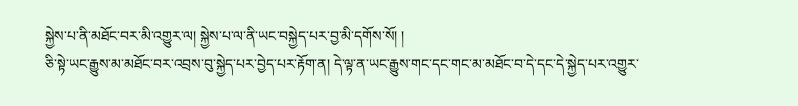སྐྱེས་པ་ནི་མཐོང་བར་མི་འགྱུར་ལ། སྐྱེས་པ་ལ་ནི་ཡང་བསྐྱེད་པར་བྱ་མི་དགོས་སོ། །
ཅི་སྟེ་ཡང་རྒྱུས་མ་མཐོང་བར་འབྲས་བུ་སྐྱེད་པར་བྱེད་པར་རྟོག་ན། དེ་ལྟ་ན་ཡང་རྒྱུས་གང་དང་གང་མ་མཐོང་བ་དེ་དང་དེ་སྐྱེད་པར་འགྱུར་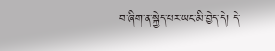བ་ཞིག་ན་སྐྱེད་པར་ཡང་མི་བྱེད་དེ། དེ་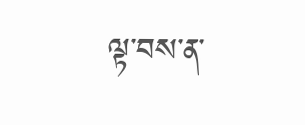ལྟ་བས་ན་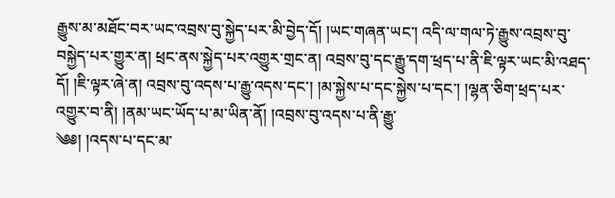རྒྱུས་མ་མཐོང་བར་ཡང་འབྲས་བུ་སྐྱེད་པར་མི་བྱེད་དོ། །ཡང་གཞན་ཡང་། འདི་ལ་གལ་ཏེ་རྒྱུས་འབྲས་བུ་
བསྐྱེད་པར་གྱུར་ན། ཕྲང་ནས་སྐྱེད་པར་འགྱུར་གྲང་ན། འབྲས་བུ་དང་རྒྱུ་དག་ཕྲད་པ་ནི་ཇི་ལྟར་ཡང་མི་འཐད་དོ། །ཇི་ལྟར་ཞེ་ན། འབྲས་བུ་འདས་པ་རྒྱུ་འདས་དང་། །མ་སྐྱེས་པ་དང་སྐྱེས་པ་དང་། །ལྷན་ཅིག་ཕྲད་པར་འགྱུར་བ་ནི། །ནམ་ཡང་ཡོད་པ་མ་ཡིན་ནོ། །འབྲས་བུ་འདས་པ་ནི་རྒྱུ་
༄༅། །འདས་པ་དང་མ་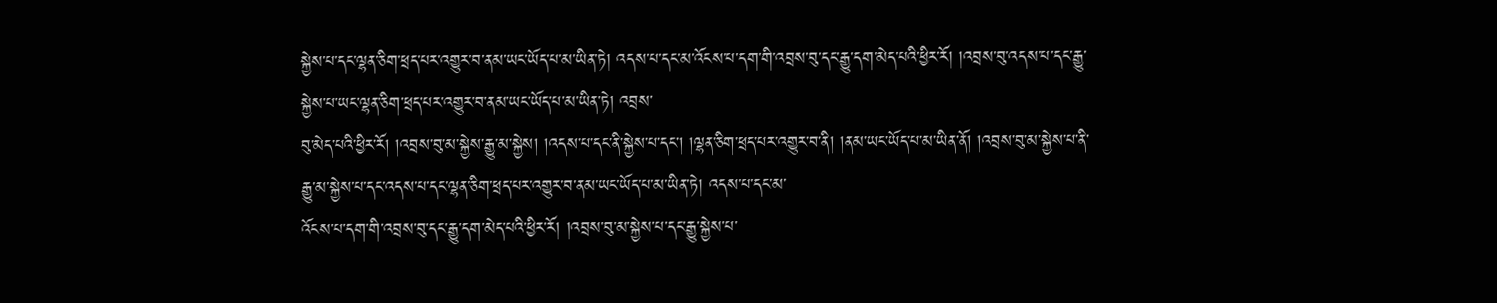སྐྱེས་པ་དང་ལྷན་ཅིག་ཕྲད་པར་འགྱུར་བ་ནམ་ཡང་ཡོད་པ་མ་ཡིན་ཏེ། འདས་པ་དང་མ་འོངས་པ་དག་གི་འབྲས་བུ་དང་རྒྱུ་དག་མེད་པའི་ཕྱིར་རོ། །འབྲས་བུ་འདས་པ་དང་རྒྱུ་སྐྱེས་པ་ཡང་ལྷན་ཅིག་ཕྲད་པར་འགྱུར་བ་ནམ་ཡང་ཡོད་པ་མ་ཡིན་ཏེ། འབྲས་
བུ་མེད་པའི་ཕྱིར་རོ། །འབྲས་བུ་མ་སྐྱེས་རྒྱུ་མ་སྐྱེས། །འདས་པ་དང་ནི་སྐྱེས་པ་དང་། །ལྷན་ཅིག་ཕྲད་པར་འགྱུར་བ་ནི། །ནམ་ཡང་ཡོད་པ་མ་ཡིན་ནོ། །འབྲས་བུ་མ་སྐྱེས་པ་ནི་རྒྱུ་མ་སྐྱེས་པ་དང་འདས་པ་དང་ལྷན་ཅིག་ཕྲད་པར་འགྱུར་བ་ནམ་ཡང་ཡོད་པ་མ་ཡིན་ཏེ། འདས་པ་དང་མ་
འོངས་པ་དག་གི་འབྲས་བུ་དང་རྒྱུ་དག་མེད་པའི་ཕྱིར་རོ། །འབྲས་བུ་མ་སྐྱེས་པ་དང་རྒྱུ་སྐྱེས་པ་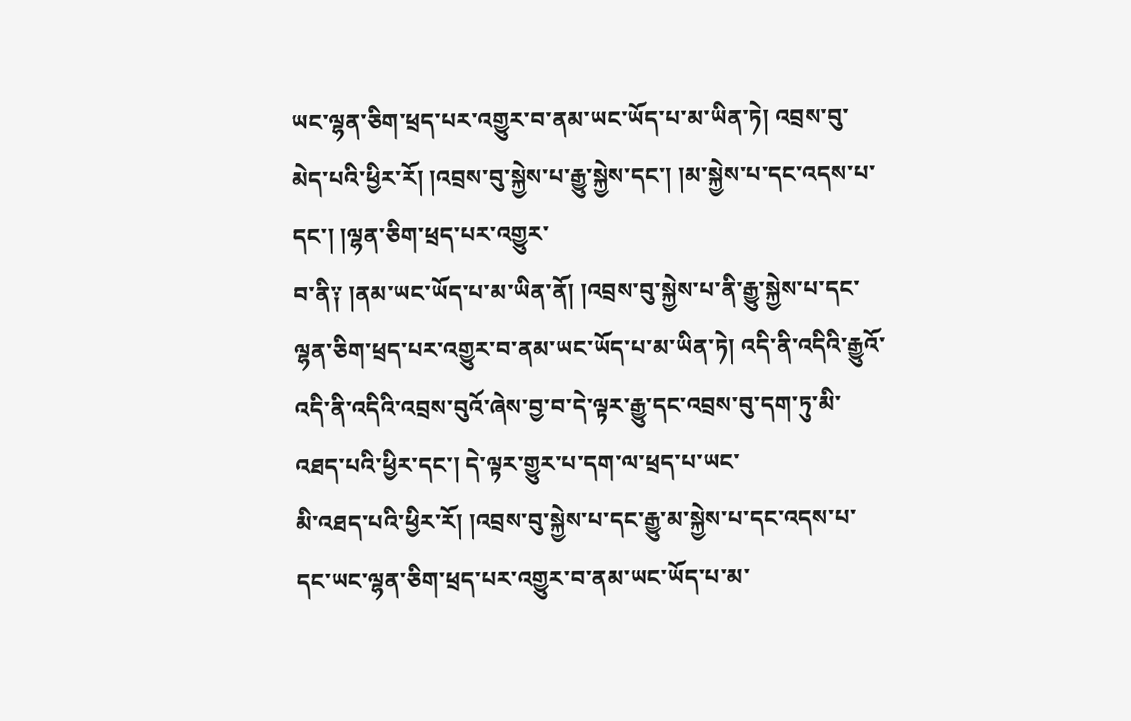ཡང་ལྷན་ཅིག་ཕྲད་པར་འགྱུར་བ་ནམ་ཡང་ཡོད་པ་མ་ཡིན་ཏེ། འབྲས་བུ་མེད་པའི་ཕྱིར་རོ། །འབྲས་བུ་སྐྱེས་པ་རྒྱུ་སྐྱེས་དང་། །མ་སྐྱེས་པ་དང་འདས་པ་དང་། །ལྷན་ཅིག་ཕྲད་པར་འགྱུར་
བ་ནི༑ །ནམ་ཡང་ཡོད་པ་མ་ཡིན་ནོ། །འབྲས་བུ་སྐྱེས་པ་ནི་རྒྱུ་སྐྱེས་པ་དང་ལྷན་ཅིག་ཕྲད་པར་འགྱུར་བ་ནམ་ཡང་ཡོད་པ་མ་ཡིན་ཏེ། འདི་ནི་འདིའི་རྒྱུའོ་འདི་ནི་འདིའི་འབྲས་བུའོ་ཞེས་བྱ་བ་དེ་ལྟར་རྒྱུ་དང་འབྲས་བུ་དག་ཏུ་མི་འཐད་པའི་ཕྱིར་དང་། དེ་ལྟར་གྱུར་པ་དག་ལ་ཕྲད་པ་ཡང་
མི་འཐད་པའི་ཕྱིར་རོ། །འབྲས་བུ་སྐྱེས་པ་དང་རྒྱུ་མ་སྐྱེས་པ་དང་འདས་པ་དང་ཡང་ལྷན་ཅིག་ཕྲད་པར་འགྱུར་བ་ནམ་ཡང་ཡོད་པ་མ་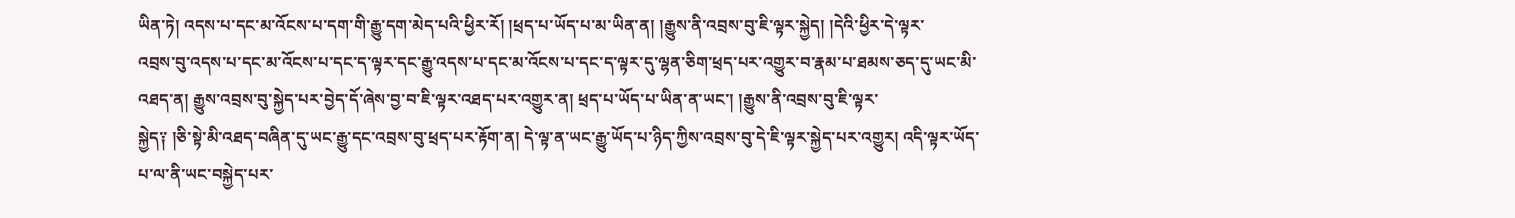ཡིན་ཏེ། འདས་པ་དང་མ་འོངས་པ་དག་གི་རྒྱུ་དག་མེད་པའི་ཕྱིར་རོ། །ཕྲད་པ་ཡོད་པ་མ་ཡིན་ན། །རྒྱུས་ནི་འབྲས་བུ་ཇི་ལྟར་སྐྱེད། །དེའི་ཕྱིར་དེ་ལྟར་
འབྲས་བུ་འདས་པ་དང་མ་འོངས་པ་དང་ད་ལྟར་དང་རྒྱུ་འདས་པ་དང་མ་འོངས་པ་དང་ད་ལྟར་དུ་ལྷན་ཅིག་ཕྲད་པར་འགྱུར་བ་རྣམ་པ་ཐམས་ཅད་དུ་ཡང་མི་འཐད་ན། རྒྱུས་འབྲས་བུ་སྐྱེད་པར་བྱེད་དོ་ཞེས་བྱ་བ་ཇི་ལྟར་འཐད་པར་འགྱུར་ན། ཕྲད་པ་ཡོད་པ་ཡིན་ན་ཡང་། །རྒྱུས་ནི་འབྲས་བུ་ཇི་ལྟར་
སྐྱེད༑ །ཅི་སྟེ་མི་འཐད་བཞིན་དུ་ཡང་རྒྱུ་དང་འབྲས་བུ་ཕྲད་པར་རྟོག་ན། དེ་ལྟ་ན་ཡང་རྒྱུ་ཡོད་པ་ཉིད་ཀྱིས་འབྲས་བུ་དེ་ཇི་ལྟར་སྐྱེད་པར་འགྱུར། འདི་ལྟར་ཡོད་པ་ལ་ནི་ཡང་བསྐྱེད་པར་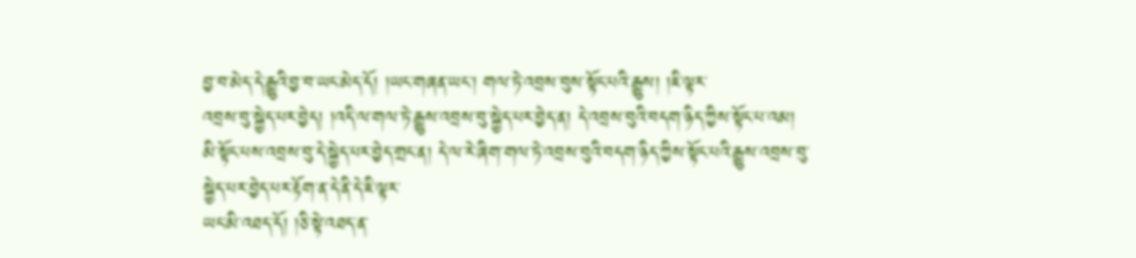བྱ་བ་མེད་དེ་རྒྱུའི་བྱ་བ་ཡང་མེད་དོ། །ཡང་གཞན་ཡང་། གལ་ཏེ་འབྲས་བུས་སྟོང་པའི་རྒྱུས། །ཇི་ལྟར་
འབྲས་བུ་སྐྱེད་པར་བྱེད། །འདི་ལ་གལ་ཏེ་རྒྱུས་འབྲས་བུ་སྐྱེད་པར་བྱེད་ན། དེ་འབྲས་བུའི་བདག་ཉིད་ཀྱིས་སྟོང་པ་འམ། མི་སྟོང་པས་འབྲས་བུ་དེ་སྐྱེད་པར་བྱེད་གྲང་ན། དེ་ལ་རེ་ཞིག་གལ་ཏེ་འབྲས་བུའི་བདག་ཉིད་ཀྱིས་སྟོང་པའི་རྒྱུས་འབྲས་བུ་སྐྱེད་པར་བྱེད་པར་རྟོག་ན་དེ་ནི་དེ་ཇི་ལྟར་
ཡང་མི་འཐད་དོ། །ཅི་སྟེ་འཐད་ན་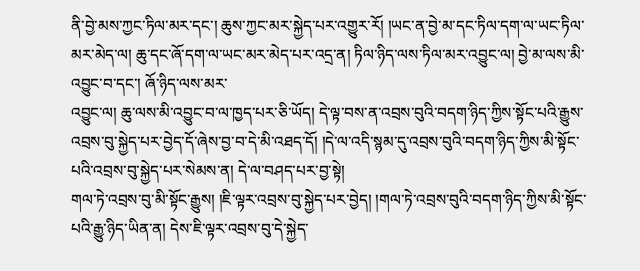ནི་བྱེ་མས་ཀྱང་ཏིལ་མར་དང་། ཆུས་ཀྱང་མར་སྐྱེད་པར་འགྱུར་རོ། །ཡང་ན་བྱེ་མ་དང་ཏིལ་དག་ལ་ཡང་ཏིལ་མར་མེད་ལ། ཆུ་དང་ཞོ་དག་ལ་ཡང་མར་མེད་པར་འདྲ་ན། ཏིལ་ཉིད་ལས་ཏིལ་མར་འབྱུང་ལ། བྱེ་མ་ལས་མི་འབྱུང་བ་དང་། ཞོ་ཉིད་ལས་མར་
འབྱུང་ལ། ཆུ་ལས་མི་འབྱུང་བ་ལ་ཁྱད་པར་ཅི་ཡོད། དེ་ལྟ་བས་ན་འབྲས་བུའི་བདག་ཉིད་ཀྱིས་སྟོང་པའི་རྒྱུས་འབྲས་བུ་སྐྱེད་པར་བྱེད་དོ་ཞེས་བྱ་བ་དེ་མི་འཐད་དོ། །དེ་ལ་འདི་སྙམ་དུ་འབྲས་བུའི་བདག་ཉིད་ཀྱིས་མི་སྟོང་པའི་འབྲས་བུ་སྐྱེད་པར་སེམས་ན། དེ་ལ་བཤད་པར་བྱ་སྟེ།
གལ་ཏེ་འབྲས་བུ་མི་སྟོང་རྒྱུས། །ཇི་ལྟར་འབྲས་བུ་སྐྱེད་པར་བྱེད། །གལ་ཏེ་འབྲས་བུའི་བདག་ཉིད་ཀྱིས་མི་སྟོང་པའི་རྒྱུ་ཉིད་ཡིན་ན། དེས་ཇི་ལྟར་འབྲས་བུ་དེ་སྐྱེད་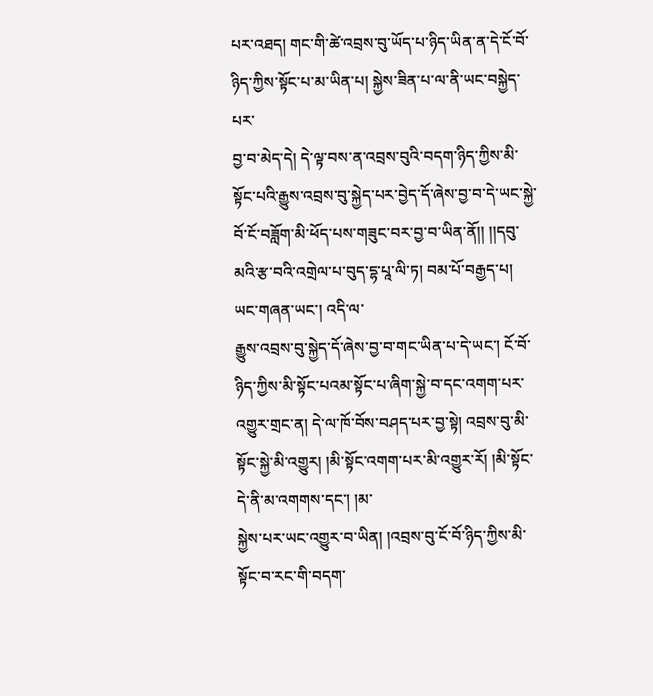པར་འཐད། གང་གི་ཚེ་འབྲས་བུ་ཡོད་པ་ཉིད་ཡིན་ན་དེ་ངོ་བོ་ཉིད་ཀྱིས་སྟོང་པ་མ་ཡིན་པ། སྐྱེས་ཟིན་པ་ལ་ནི་ཡང་བསྐྱེད་པར་
བྱ་བ་མེད་དེ། དེ་ལྟ་བས་ན་འབྲས་བུའི་བདག་ཉིད་ཀྱིས་མི་སྟོང་པའི་རྒྱུས་འབྲས་བུ་སྐྱེད་པར་བྱེད་དོ་ཞེས་བྱ་བ་དེ་ཡང་སྐྱེ་བོ་ངོ་བཟློག་མི་ཕོད་པས་གཟུང་བར་བྱ་བ་ཡིན་ནོ།། །།དབུ་མའི་རྩ་བའི་འགྲེལ་པ་བུད་དྷ་པཱ་ལི་ཏ། བམ་པོ་བརྒྱད་པ། ཡང་གཞན་ཡང་། འདི་ལ་
རྒྱུས་འབྲས་བུ་སྐྱེད་དོ་ཞེས་བྱ་བ་གང་ཡིན་པ་དེ་ཡང་། ངོ་བོ་ཉིད་ཀྱིས་མི་སྟོང་པའམ་སྟོང་པ་ཞིག་སྐྱེ་བ་དང་འགག་པར་འགྱུར་གྲང་ན། དེ་ལ་ཁོ་བོས་བཤད་པར་བྱ་སྟེ། འབྲས་བུ་མི་སྟོང་སྐྱེ་མི་འགྱུར། །མི་སྟོང་འགག་པར་མི་འགྱུར་རོ། །མི་སྟོང་དེ་ནི་མ་འགགས་དང་། །མ་
སྐྱེས་པར་ཡང་འགྱུར་བ་ཡིན། །འབྲས་བུ་ངོ་བོ་ཉིད་ཀྱིས་མི་སྟོང་བ་རང་གི་བདག་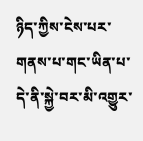ཉིད་ཀྱིས་ངེས་པར་གནས་པ་གང་ཡིན་པ་དེ་ནི་སྐྱེ་བར་མི་འགྱུར་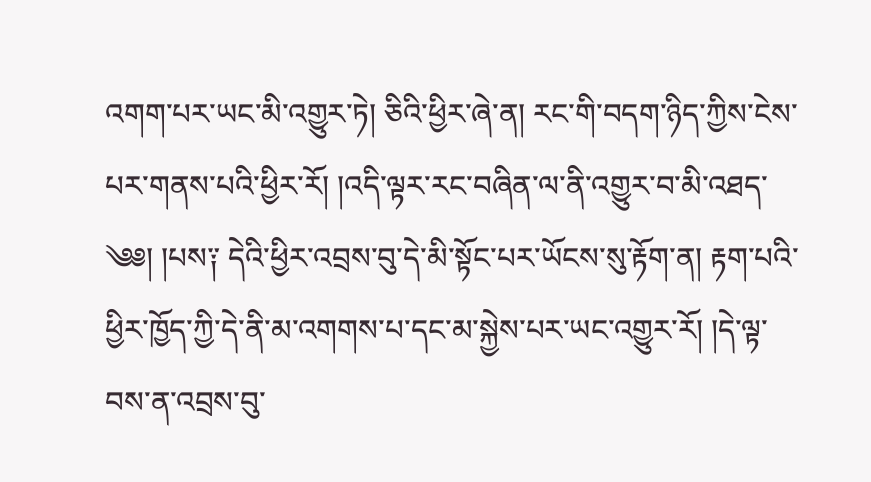འགག་པར་ཡང་མི་འགྱུར་ཏེ། ཅིའི་ཕྱིར་ཞེ་ན། རང་གི་བདག་ཉིད་ཀྱིས་ངེས་པར་གནས་པའི་ཕྱིར་རོ། །འདི་ལྟར་རང་བཞིན་ལ་ནི་འགྱུར་བ་མི་འཐད་
༄༅། །པས༑ དེའི་ཕྱིར་འབྲས་བུ་དེ་མི་སྟོང་པར་ཡོངས་སུ་རྟོག་ན། རྟག་པའི་ཕྱིར་ཁྱོད་ཀྱི་དེ་ནི་མ་འགགས་པ་དང་མ་སྐྱེས་པར་ཡང་འགྱུར་རོ། །དེ་ལྟ་བས་ན་འབྲས་བུ་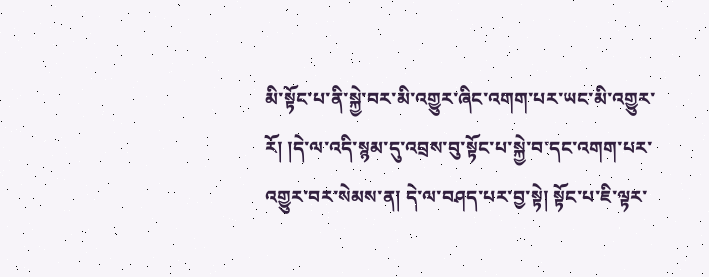མི་སྟོང་པ་ནི་སྐྱེ་བར་མི་འགྱུར་ཞིང་འགག་པར་ཡང་མི་འགྱུར་རོ། །དེ་ལ་འདི་སྙམ་དུ་འབྲས་བུ་སྟོང་པ་སྐྱེ་བ་དང་འགག་པར་
འགྱུར་བར་སེམས་ན། དེ་ལ་བཤད་པར་བྱ་སྟེ། སྟོང་པ་ཇི་ལྟར་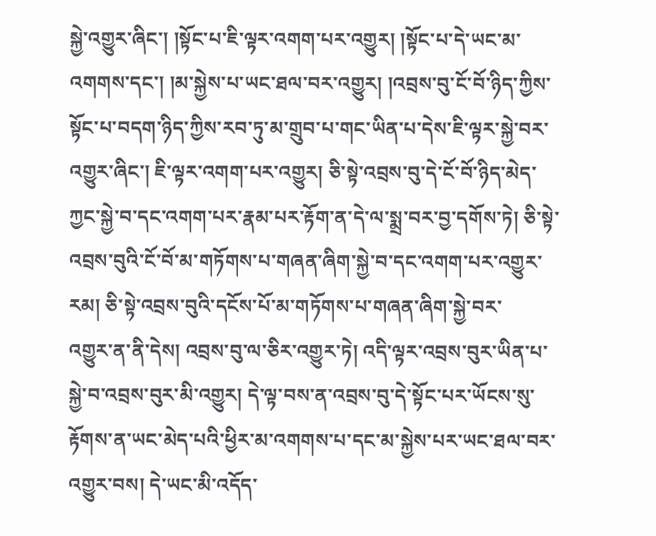སྐྱེ་འགྱུར་ཞིང་། །སྟོང་པ་ཇི་ལྟར་འགག་པར་འགྱུར། །སྟོང་པ་དེ་ཡང་མ་འགགས་དང་། །མ་སྐྱེས་པ་ཡང་ཐལ་བར་འགྱུར། །འབྲས་བུ་ངོ་བོ་ཉིད་ཀྱིས་སྟོང་པ་བདག་ཉིད་ཀྱིས་རབ་ཏུ་མ་གྲུབ་པ་གང་ཡིན་པ་དེས་ཇི་ལྟར་སྐྱེ་བར་
འགྱུར་ཞིང་། ཇི་ལྟར་འགག་པར་འགྱུར། ཅི་སྟེ་འབྲས་བུ་དེ་ངོ་བོ་ཉིད་མེད་ཀྱང་སྐྱེ་བ་དང་འགག་པར་རྣམ་པར་རྟོག་ན་དེ་ལ་སྨྲ་བར་བྱ་དགོས་ཏེ། ཅི་སྟེ་འབྲས་བུའི་ངོ་བོ་མ་གཏོགས་པ་གཞན་ཞིག་སྐྱེ་བ་དང་འགག་པར་འགྱུར་རམ། ཅི་སྟེ་འབྲས་བུའི་དངོས་པོ་མ་གཏོགས་པ་གཞན་ཞིག་སྐྱེ་བར་
འགྱུར་ན་ནི་དེས། འབྲས་བུ་ལ་ཅིར་འགྱུར་ཏེ། འདི་ལྟར་འབྲས་བུར་ཡིན་པ་སྐྱེ་བ་འབྲས་བུར་མི་འགྱུར། དེ་ལྟ་བས་ན་འབྲས་བུ་དེ་སྟོང་པར་ཡོངས་སུ་རྟོགས་ན་ཡང་མེད་པའི་ཕྱིར་མ་འགགས་པ་དང་མ་སྐྱེས་པར་ཡང་ཐལ་བར་འགྱུར་བས། དེ་ཡང་མི་འདོད་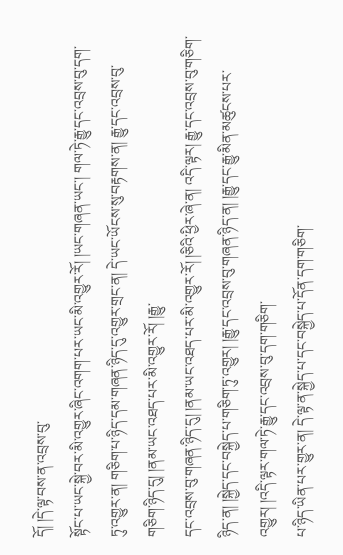དོ། །དེ་ལྟ་བས་ན་འབྲས་བུ་
སྟོང་པ་ཡང་སྐྱེ་བར་མི་འགྱུར་ཞིང་འགག་པར་ཡང་མི་འགྱུར་རོ། །ཡང་གཞན་ཡང་། གལ་ཏེ་རྒྱུ་དང་འབྲས་བུ་དག་ཏུ་འགྱུར་ན། གཅིག་པ་ཉིད་དམ་གཞན་ཉིད་དུ་འགྱུར་གྲང་ན། དེ་ཡང་ཡོངས་སུ་བརྟགས་ན། རྒྱུ་དང་འབྲས་བུ་གཅིག་ཉིད་དུ། །ནམ་ཡང་འཐད་པར་མི་འགྱུར་རོ། །རྒྱུ་
དང་འབྲས་བུ་གཞན་ཉིད་དུ། །ནམ་ཡང་འཐད་པར་མི་འགྱུར་རོ། །ཅིའི་ཕྱིར་ཞེ་ན། འདི་ལྟར། རྒྱུ་དང་འབྲས་བུ་གཅིག་ཉིད་ན། །སྐྱེད་དང་བསྐྱེད་པ་གཅིག་ཏུ་འགྱུར། །རྒྱུ་དང་འབྲས་བུ་གཞན་ཉིད་ན། །རྒྱུ་དང་རྒྱུ་མིན་མཚུངས་པར་འགྱུར། །འདི་ལྟར་གལ་ཏེ་རྒྱུ་དང་འབྲས་བུ་དག་གཅིག་
པ་ཉིད་ཡིན་པར་གྱུར་ན། དེ་ལྟ་ན་སྐྱེད་པ་དང་བསྐྱེད་པ་དོན་དག་གཅིག་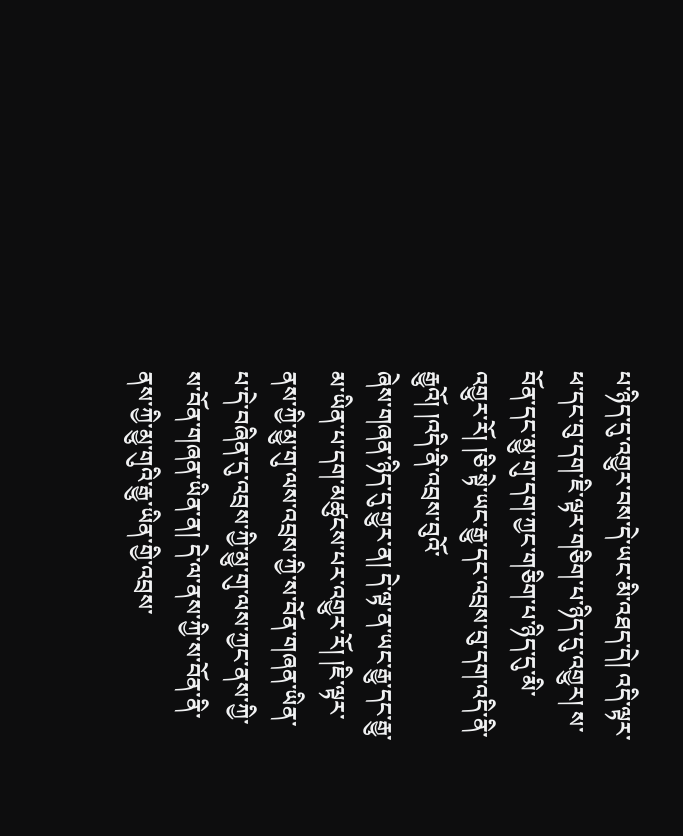པ་ཉིད་དུ་འགྱུར་བས་དེ་ཡང་མི་འཐད་དེ། འདི་ལྟར་ཕ་དང་བུ་དག་ཇི་ལྟར་གཅིག་པ་ཉིད་དུ་འགྱུར། ས་བོན་དང་མྱུ་གུ་དག་ཀྱང་གཅིག་པ་ཉིད་དུ་མི་འགྱུར་རོ། །ཅི་སྟེ་ཡང་རྒྱུ་དང་འབྲས་བུ་དག་འདི་ནི་རྒྱུའོ། །འདི་ནི་འབྲས་བུའོ་
ཞེས་གཞན་ཉིད་དུ་གྱུར་ན། དེ་ལྟ་ན་ཡང་རྒྱུ་དང་རྒྱུ་མ་ཡིན་པ་དག་མཚུངས་པར་འགྱུར་རོ། །ཇི་ལྟར་ནས་ཀྱི་མྱུ་གུ་ལས་འབྲས་ཀྱི་ས་བོན་གཞན་ཡིན་པ་དེ་བཞིན་དུ་འབྲས་ཀྱི་མྱུ་གུ་ལས་ཀྱང་ནས་ཀྱི་ས་བོན་གཞན་ཡིན་ན། དེ་ལ་ནས་ཀྱི་ས་བོན་ནི་ནས་ཀྱི་མྱུ་གུའི་རྒྱུ་ཡིན་གྱི་འབྲས་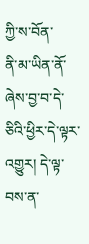ཀྱི་ས་བོན་
ནི་མ་ཡིན་ནོ་ཞེས་བྱ་བ་དེ་ཅིའི་ཕྱིར་དེ་ལྟར་འགྱུར། དེ་ལྟ་བས་ན་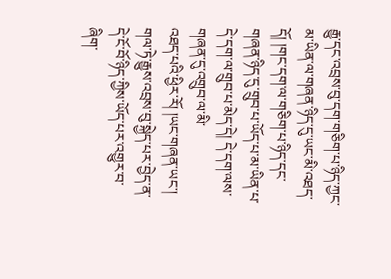རྒྱུ་དང་འབྲས་བུ་དག་གཅིག་པ་ཉིད་ཀྱང་མ་ཡིན་ལ་གཞན་ཉིད་དུ་ཡང་མི་འཐད་དོ། །གང་དག་ལ་གཅིག་པ་ཉིད་དང་གཞན་ཉིད་དུ་གྲུབ་པ་ཡོད་པ་མ་ཡིན་པ་དེ་དག་ལ་གྲུབ་པ་མེད་དེ། དེ་དག་ལས་གཞན་དུ་འགྲུབ་ལ་མི་
འཐད་པའི་ཕྱིར་རོ། །ཡང་གཞན་ཡང་། གལ་ཏེ་རྒྱུས་འབྲས་བུ་སྐྱེད་པར་བྱེད་ན་དེ་ངོ་བོ་ཉིད་ཀྱིས་ཡོད་པར་འགྱུར་བ་ཞིག་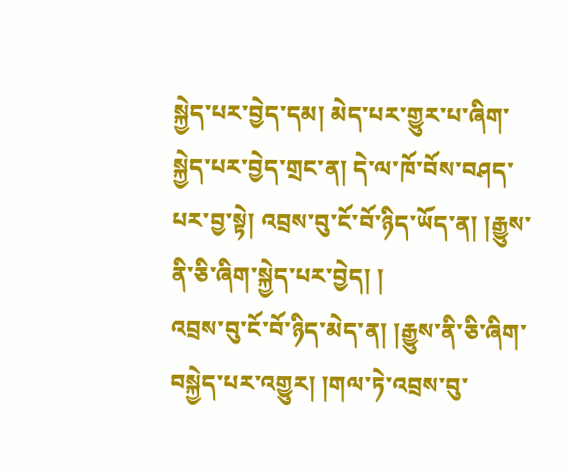སྐྱེད་པར་བྱེད་དམ། མེད་པར་གྱུར་པ་ཞིག་སྐྱེད་པར་བྱེད་གྲང་ན། དེ་ལ་ཁོ་བོས་བཤད་པར་བྱ་སྟེ། འབྲས་བུ་ངོ་བོ་ཉིད་ཡོད་ན། །རྒྱུས་ནི་ཅི་ཞིག་སྐྱེད་པར་བྱེད། །
འབྲས་བུ་ངོ་བོ་ཉིད་མེད་ན། །རྒྱུས་ནི་ཅི་ཞིག་བསྐྱེད་པར་འགྱུར། །གལ་ཏེ་འབྲས་བུ་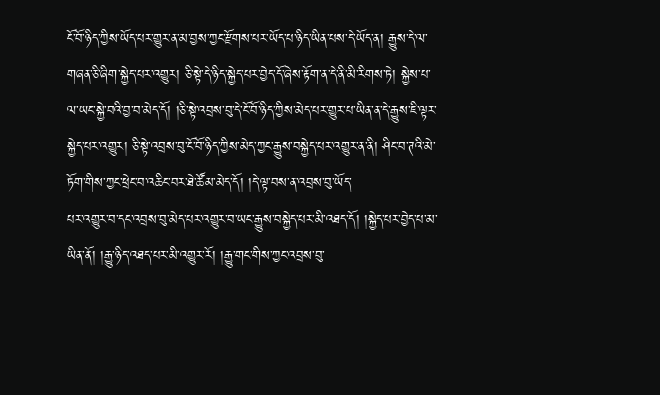ངོ་བོ་ཉིད་ཀྱིས་ཡོད་པར་གྱུར་ན་མ་བྱས་ཀྱང་རྫོགས་པར་ཡོད་པ་ཉིད་ཡིན་པས་དེ་ཡོད་ན། རྒྱུས་དེ་ལ་གཞན་ཅི་ཞིག་སྐྱེད་པར་འགྱུར། ཅི་སྟེ་དེ་ཉིད་སྐྱེད་པར་བྱེད་དོ་ཞེས་རྟོག་ན་དེ་ནི་མི་རིགས་ཏེ། སྐྱེས་པ་
ལ་ཡང་སྐྱེ་བའི་བྱ་བ་མེད་དོ། །ཅི་སྟེ་འབྲས་བུ་དེ་ངོ་བོ་ཉིད་ཀྱིས་མེད་པར་གྱུར་པ་ཡིན་ན་དེ་རྒྱུས་ཇི་ལྟར་སྐྱེད་པར་འགྱུར། ཅི་སྟེ་འབྲས་བུ་ངོ་བོ་ཉིད་ཀྱིས་མེད་ཀྱང་རྒྱུས་བསྐྱེད་པར་འགྱུར་ན་ནི། ཤིང་བ་ཊའི་མེ་ཏོག་གིས་ཀྱང་ཕྲེང་བ་འཆིང་བར་ཐེ་ཚོམ་མེད་དོ། །དེ་ལྟ་བས་ན་འབྲས་བུ་ཡོད་
པར་འགྱུར་བ་དང་འབྲས་བུ་མེད་པར་འགྱུར་བ་ཡང་རྒྱུས་བསྐྱེད་པར་མི་འཐད་དོ། །སྐྱེད་པར་བྱེད་པ་མ་ཡིན་ནོ། །རྒྱུ་ཉིད་འཐད་པར་མི་འགྱུར་རོ། །རྒྱུ་གང་གིས་ཀྱང་འབྲས་བུ་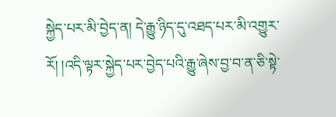སྐྱེད་པར་མི་བྱེད་ན། དེ་རྒྱུ་ཉིད་དུ་འཐད་པར་མི་འགྱུར་རོ། །འདི་ལྟར་སྐྱེད་པར་བྱེད་པའི་རྒྱུ་ཞེས་བྱ་བ་ན་ཅི་སྟེ་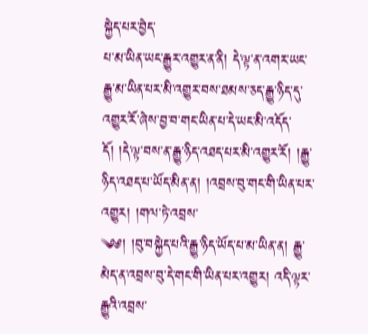སྐྱེད་པར་བྱེད་
པ་མ་ཡིན་ཡང་རྒྱུར་འགྱུར་ན་ནི། དེ་ལྟ་ན་འགར་ཡང་རྒྱུ་མ་ཡིན་པར་མི་འགྱུར་བས་ཐམས་ཅད་རྒྱུ་ཉིད་དུ་འགྱུར་རོ་ཞེས་བྱ་བ་གང་ཡིན་པ་དེ་ཡང་མི་འདོད་དོ། །དེ་ལྟ་བས་ན་རྒྱུ་ཉིད་འཐད་པར་མི་འགྱུར་རོ། །རྒྱུ་ཉིད་འཐད་པ་ཡོད་མིན་ན། །འབྲས་བུ་གང་གི་ཡིན་པར་འགྱུར། །གལ་ཏེ་འབྲས་
༄༅། །བུ་བསྐྱེད་པའི་རྒྱུ་ཉིད་ཡོད་པ་མ་ཡིན་ན། རྒྱུ་མེད་ན་འབྲས་བུ་དེ་གང་གི་ཡིན་པར་འགྱུར། འདི་ལྟར་རྒྱུའི་འབྲས་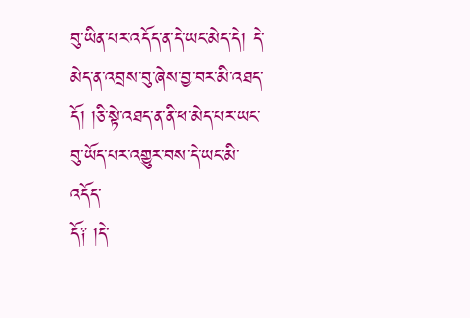བུ་ཡིན་པར་འདོད་ན་དེ་ཡང་མེད་དེ། དེ་མེད་ན་འབྲས་བུ་ཞེས་བྱ་བར་མི་འཐད་དོ། །ཅི་སྟེ་འཐད་ན་ནི་ཕ་མེད་པར་ཡང་བུ་ཡོད་པར་འགྱུར་བས་དེ་ཡང་མི་འདོད་
དོ༑ །དེ་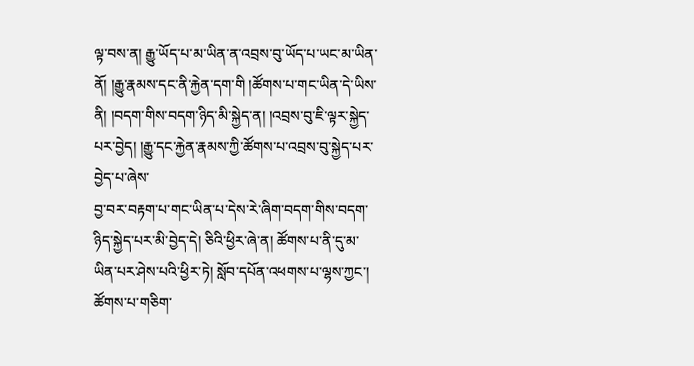ལྟ་བས་ན། རྒྱུ་ཡོད་པ་མ་ཡིན་ན་འབྲས་བུ་ཡོད་པ་ཡང་མ་ཡིན་ནོ། །རྒྱུ་རྣམས་དང་ནི་རྐྱེན་དག་གི །ཚོགས་པ་གང་ཡིན་དེ་ཡིས་ནི། །བདག་གིས་བདག་ཉིད་མི་སྐྱེད་ན། །འབྲས་བུ་ཇི་ལྟར་སྐྱེད་པར་བྱེད། །རྒྱུ་དང་རྐྱེན་རྣམས་ཀྱི་ཚོགས་པ་འབྲས་བུ་སྐྱེད་པར་བྱེད་པ་ཞེས་
བྱ་བར་བརྟག་པ་གང་ཡིན་པ་དེས་རེ་ཞིག་བདག་གིས་བདག་ཉིད་སྐྱེད་པར་མི་བྱེད་དེ། ཅིའི་ཕྱིར་ཞེ་ན། ཚོགས་པ་ནི་དུ་མ་ཡིན་པར་ཤེས་པའི་ཕྱིར་ཏེ། སློབ་དཔོན་འཕགས་པ་ལྷས་ཀྱང་། ཚོགས་པ་གཅིག་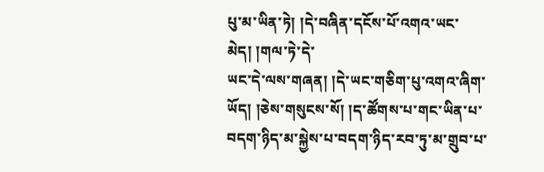པུ་མ་ཡིན་ཏེ། །དེ་བཞིན་དངོས་པོ་འགའ་ཡང་མེད། །གལ་ཏེ་དེ་
ཡང་དེ་ལས་གཞན། །དེ་ཡང་གཅིག་པུ་འགའ་ཞིག་ཡོད། །ཅེས་གསུངས་སོ། །ད་ཚོགས་པ་གང་ཡིན་པ་བདག་ཉིད་མ་སྐྱེས་པ་བདག་ཉིད་རབ་ཏུ་མ་གྲུབ་པ་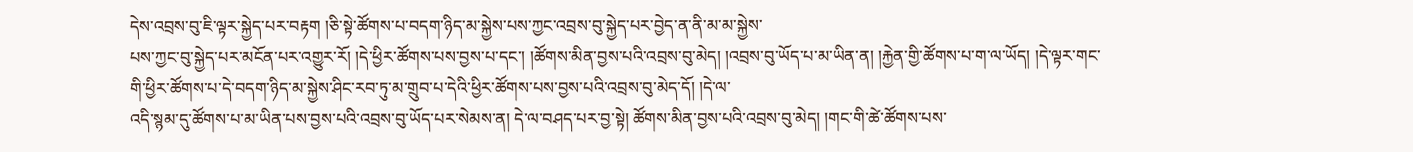དེས་འབྲས་བུ་ཇི་ལྟར་སྐྱེད་པར་བརྟག །ཅི་སྟེ་ཚོགས་པ་བདག་ཉིད་མ་སྐྱེས་པས་ཀྱང་འབྲས་བུ་སྐྱེད་པར་བྱེད་ན་ནི་མ་མ་སྐྱེས་
པས་ཀྱང་བུ་སྐྱེད་པར་མངོན་པར་འགྱུར་རོ། །དེ་ཕྱིར་ཚོགས་པས་བྱས་པ་དང་། །ཚོགས་མིན་བྱས་པའི་འབྲས་བུ་མེད། །འབྲས་བུ་ཡོད་པ་མ་ཡིན་ན། །རྐྱེན་གྱི་ཚོགས་པ་ག་ལ་ཡོད། །དེ་ལྟར་གང་གི་ཕྱིར་ཚོགས་པ་དེ་བདག་ཉིད་མ་སྐྱེས་ཤིང་རབ་ཏུ་མ་གྲུབ་པ་དེའི་ཕྱིར་ཚོགས་པས་བྱས་པའི་འབྲས་བུ་མེད་དོ། །དེ་ལ་
འདི་སྙམ་དུ་ཚོགས་པ་མ་ཡིན་པས་བྱས་པའི་འབྲས་བུ་ཡོད་པར་སེམས་ན། དེ་ལ་བཤད་པར་བྱ་སྟེ། ཚོགས་མིན་བྱས་པའི་འབྲས་བུ་མེད། །གང་གི་ཚེ་ཚོགས་པས་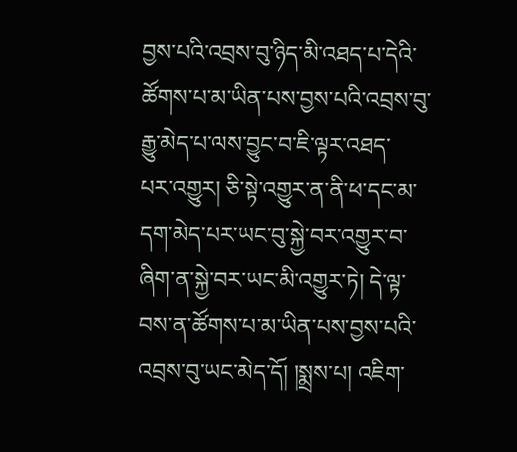བྱས་པའི་འབྲས་བུ་ཉིད་མི་འཐད་པ་དེའི་ཚོགས་པ་མ་ཡིན་པས་བྱས་པའི་འབྲས་བུ་རྒྱུ་མེད་པ་ལས་བྱུང་བ་ཇི་ལྟར་འཐད་
པར་འགྱུར། ཅི་སྟེ་འགྱུར་ན་ནི་ཕ་དང་མ་དག་མེད་པར་ཡང་བུ་སྐྱེ་བར་འགྱུར་བ་ཞིག་ན་སྐྱེ་བར་ཡང་མི་འགྱུར་ཏེ། དེ་ལྟ་བས་ན་ཚོགས་པ་མ་ཡིན་པས་བྱས་པའི་འབྲས་བུ་ཡང་མེད་དོ། །སྨྲས་པ། འཇིག་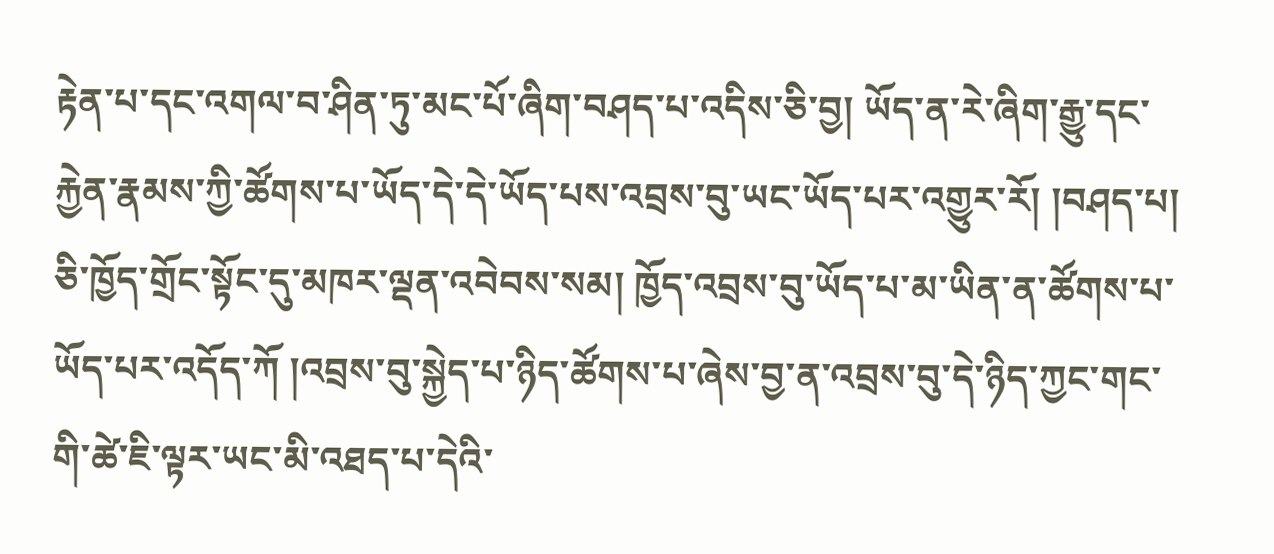རྟེན་པ་དང་འགལ་བ་ཤིན་ཏུ་མང་པོ་ཞིག་བཤད་པ་འདིས་ཅི་བྱ། ཡོད་ན་རེ་ཞིག་རྒྱུ་དང་
རྐྱེན་རྣམས་ཀྱི་ཚོགས་པ་ཡོད་དེ་དེ་ཡོད་པས་འབྲས་བུ་ཡང་ཡོད་པར་འགྱུར་རོ། །བཤད་པ། ཅི་ཁྱོད་གྲོང་སྟོང་དུ་མཁར་ལྡན་འབེབས་སམ། ཁྱོད་འབྲས་བུ་ཡོད་པ་མ་ཡིན་ན་ཚོགས་པ་ཡོད་པར་འདོད་ཀོ །འབྲས་བུ་སྐྱེད་པ་ཉིད་ཚོགས་པ་ཞེས་བྱ་ན་འབྲས་བུ་དེ་ཉིད་ཀྱང་གང་གི་ཚེ་ཇི་ལྟར་ཡང་མི་འཐད་པ་དེའི་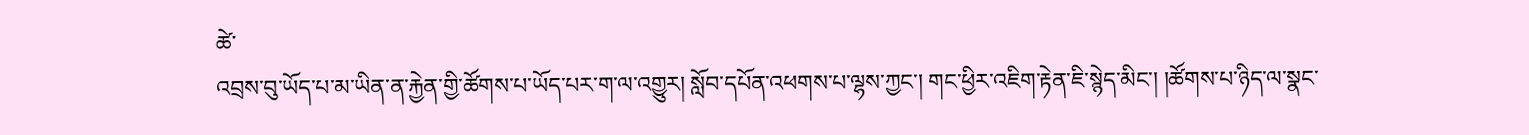ཚེ་
འབྲས་བུ་ཡོད་པ་མ་ཡིན་ན་རྐྱེན་གྱི་ཚོགས་པ་ཡོད་པར་ག་ལ་འགྱུར། སློབ་དཔོན་འཕགས་པ་ལྷས་ཀྱང་། གང་ཕྱིར་འཇིག་རྟེན་ཇི་སྙེད་མིང་། །ཚོགས་པ་ཉིད་ལ་སྣང་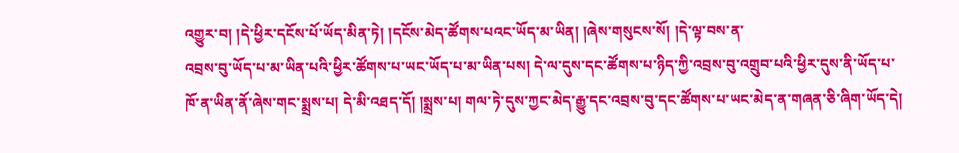འགྱུར་བ། །དེ་ཕྱིར་དངོས་པོ་ཡོད་མིན་ཏེ། །དངོས་མེད་ཚོགས་པའང་ཡོད་མ་ཡིན། །ཞེས་གསུངས་སོ། །དེ་ལྟ་བས་ན་
འབྲས་བུ་ཡོད་པ་མ་ཡིན་པའི་ཕྱིར་ཚོགས་པ་ཡང་ཡོད་པ་མ་ཡིན་པས། དེ་ལ་དུས་དང་ཚོགས་པ་ཉིད་ཀྱི་འབྲས་བུ་འགྲུབ་པའི་ཕྱིར་དུས་ནི་ཡོད་པ་ཁོ་ན་ཡིན་ནོ་ཞེས་གང་སྨྲས་པ། དེ་མི་འཐད་དོ། །སྨྲས་པ། གལ་ཏེ་དུས་ཀྱང་མེད་རྒྱུ་དང་འབྲས་བུ་དང་ཚོགས་པ་ཡང་མེད་ན་གཞན་ཅི་ཞིག་ཡོད་དེ།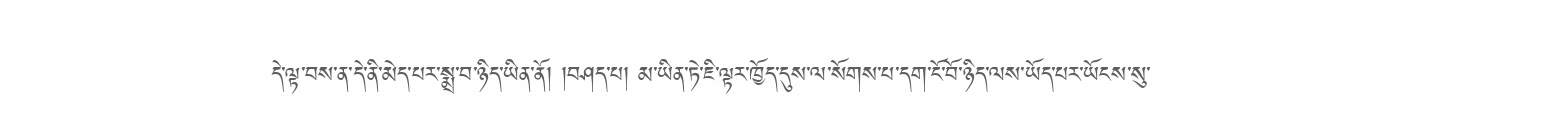དེ་ལྟ་བས་ན་དེ་ནི་མེད་པར་སྨྲ་བ་ཉིད་ཡིན་ནོ། །བཤད་པ། མ་ཡིན་ཏེ་ཇི་ལྟར་ཁྱོད་དུས་ལ་སོགས་པ་དག་ངོ་བོ་ཉིད་ལས་ཡོད་པར་ཡོངས་སུ་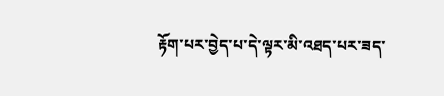རྟོག་པར་བྱེད་པ་དེ་ལྟར་མི་འཐད་པར་ཟད་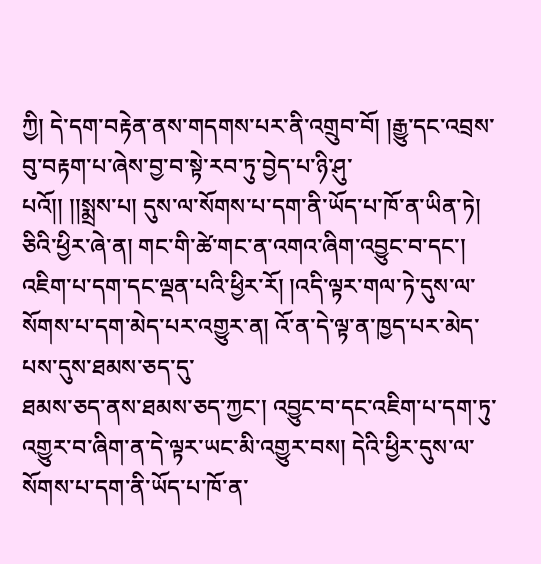ཀྱི། དེ་དག་བརྟེན་ནས་གདགས་པར་ནི་འགྲུབ་བོ། །རྒྱུ་དང་འབྲས་བུ་བརྟག་པ་ཞེས་བྱ་བ་སྟེ་རབ་ཏུ་བྱེད་པ་ཉི་ཤུ་
པའོ།། །།སྨྲས་པ། དུས་ལ་སོགས་པ་དག་ནི་ཡོད་པ་ཁོ་ན་ཡིན་ཏེ། ཅིའི་ཕྱིར་ཞེ་ན། གང་གི་ཚེ་གང་ན་འགའ་ཞིག་འབྱུང་བ་དང་། འཇིག་པ་དག་དང་ལྡན་པའི་ཕྱིར་རོ། །འདི་ལྟར་གལ་ཏེ་དུས་ལ་སོགས་པ་དག་མེད་པར་འགྱུར་ན། འོ་ན་དེ་ལྟ་ན་ཁྱད་པར་མེད་པས་དུས་ཐམས་ཅད་དུ་
ཐམས་ཅད་ནས་ཐམས་ཅད་ཀྱང་། འབྱུང་བ་དང་འཇིག་པ་དག་ཏུ་འགྱུར་བ་ཞིག་ན་དེ་ལྟར་ཡང་མི་འགྱུར་བས། དེའི་ཕྱིར་དུས་ལ་སོགས་པ་དག་ནི་ཡོད་པ་ཁོ་ན་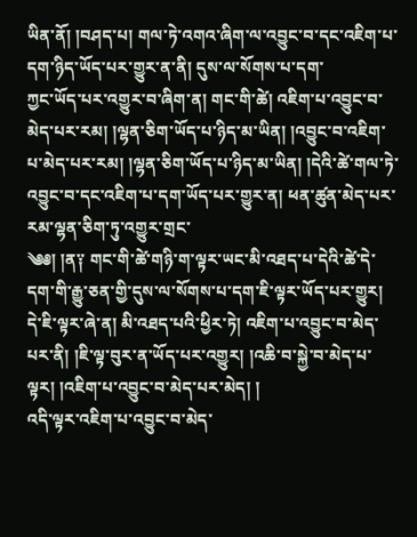ཡིན་ནོ། །བཤད་པ། གལ་ཏེ་འགའ་ཞིག་ལ་འབྱུང་བ་དང་འཇིག་པ་དག་ཉིད་ཡོད་པར་གྱུར་ན་ནི། དུས་ལ་སོགས་པ་དག་
ཀྱང་ཡོད་པར་འགྱུར་བ་ཞིག་ན། གང་གི་ཚེ། འཇིག་པ་འབྱུང་བ་མེད་པར་རམ། །ལྷན་ཅིག་ཡོད་པ་ཉིད་མ་ཡིན། །འབྱུང་བ་འཇིག་པ་མེད་པར་རམ། །ལྷན་ཅིག་ཡོད་པ་ཉིད་མ་ཡིན། །དེའི་ཚེ་གལ་ཏེ་འབྱུང་བ་དང་འཇིག་པ་དག་ཡོད་པར་གྱུར་ན། ཕན་ཚུན་མེད་པར་རམ་ལྷན་ཅིག་ཏུ་འགྱུར་གྲང་
༄༅། །ན༑ གང་གི་ཚེ་གཉི་ག་ལྟར་ཡང་མི་འཐད་པ་དེའི་ཚེ་དེ་དག་གི་རྒྱུ་ཅན་གྱི་དུས་ལ་སོགས་པ་དག་ཇི་ལྟར་ཡོད་པར་གྱུར། དེ་ཇི་ལྟར་ཞེ་ན། མི་འཐད་པའི་ཕྱིར་ཏེ། འཇིག་པ་འབྱུང་བ་མེད་པར་ནི། །ཇི་ལྟ་བུར་ན་ཡོད་པར་འགྱུར། །འཆི་བ་སྐྱེ་བ་མེད་པ་ལྟར། །འཇིག་པ་འབྱུང་བ་མེད་པར་མེད། །
འདི་ལྟར་འཇིག་པ་འབྱུང་བ་མེད་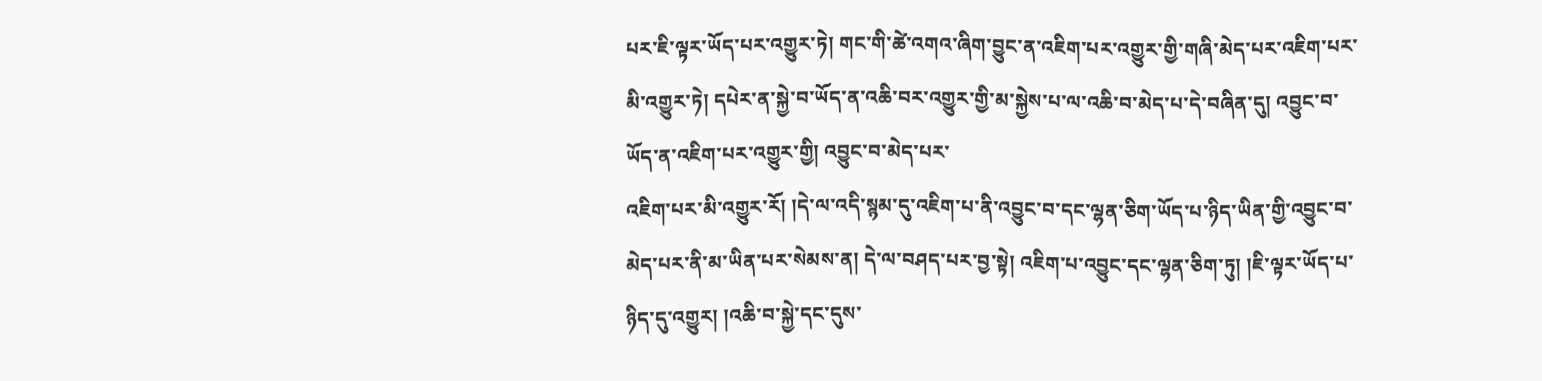པར་ཇི་ལྟར་ཡོད་པར་འགྱུར་ཏེ། གང་གི་ཚེ་འགའ་ཞིག་བྱུང་ན་འཇིག་པར་འགྱུར་གྱི་གཞི་མེད་པར་འཇིག་པར་མི་འགྱུར་ཏེ། དཔེར་ན་སྐྱེ་བ་ཡོད་ན་འཆི་བར་འགྱུར་གྱི་མ་སྐྱེས་པ་ལ་འཆི་བ་མེད་པ་དེ་བཞིན་དུ། འབྱུང་བ་ཡོད་ན་འཇིག་པར་འགྱུར་གྱི། འབྱུང་བ་མེད་པར་
འཇིག་པར་མི་འགྱུར་རོ། །དེ་ལ་འདི་སྙམ་དུ་འཇིག་པ་ནི་འབྱུང་བ་དང་ལྷན་ཅིག་ཡོད་པ་ཉིད་ཡིན་གྱི་འབྱུང་བ་མེད་པར་ནི་མ་ཡིན་པར་སེམས་ན། དེ་ལ་བཤད་པར་བྱ་སྟེ། འཇིག་པ་འབྱུང་དང་ལྷན་ཅིག་ཏུ། །ཇི་ལྟར་ཡོད་པ་ཉིད་དུ་འགྱུར། །འཆི་བ་སྐྱེ་དང་དུས་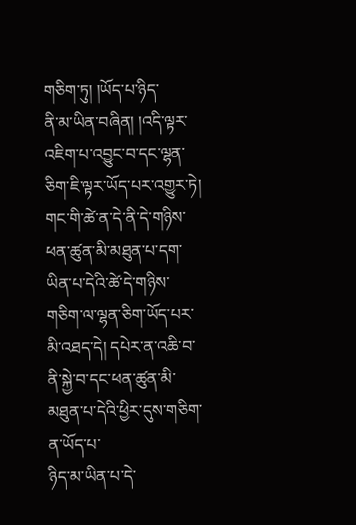གཅིག་ཏུ། །ཡོད་པ་ཉིད་
ནི་མ་ཡིན་བཞིན། །འདི་ལྟར་འཇིག་པ་འབྱུང་བ་དང་ལྷན་ཅིག་ཇི་ལྟར་ཡོད་པར་འགྱུར་ཏེ། གང་གི་ཚེ་ན་དེ་ནི་དེ་གཉིས་ཕན་ཚུན་མི་མཐུན་པ་དག་ཡིན་པ་དེའི་ཚེ་དེ་གཉིས་གཅིག་ལ་ལྷན་ཅིག་ཡོད་པར་མི་འཐད་དེ། དཔེར་ན་འཆི་བ་ནི་སྐྱེ་བ་དང་ཕན་ཚུན་མི་མཐུན་པ་དེའི་ཕྱིར་དུས་གཅིག་ན་ཡོད་པ་
ཉིད་མ་ཡིན་པ་དེ་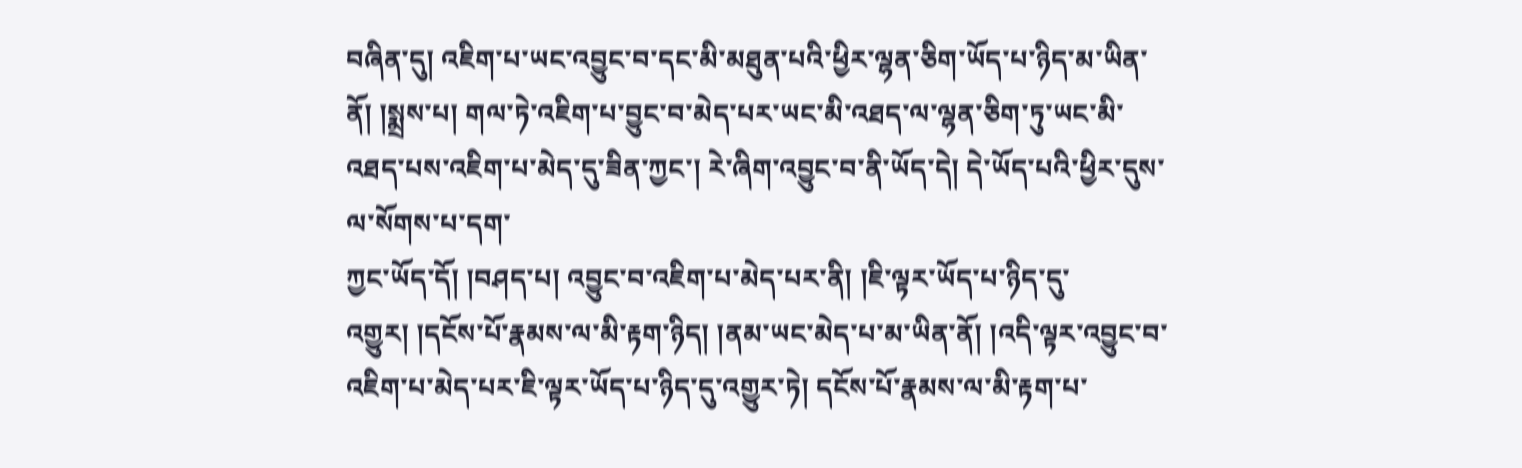བཞིན་དུ། འཇིག་པ་ཡང་འབྱུང་བ་དང་མི་མཐུན་པའི་ཕྱིར་ལྷན་ཅིག་ཡོད་པ་ཉིད་མ་ཡིན་ནོ། །སྨྲས་པ། གལ་ཏེ་འཇིག་པ་བྱུང་བ་མེད་པར་ཡང་མི་འཐད་ལ་ལྷན་ཅིག་ཏུ་ཡང་མི་འཐད་པས་འཇིག་པ་མེད་དུ་ཟིན་ཀྱང་། རེ་ཞིག་འབྱུང་བ་ནི་ཡོད་དེ། དེ་ཡོད་པའི་ཕྱིར་དུས་ལ་སོགས་པ་དག་
ཀྱང་ཡོད་དོ། །བཤད་པ། འབྱུང་བ་འཇིག་པ་མེད་པར་ནི། །ཇི་ལྟར་ཡོད་པ་ཉིད་དུ་འགྱུར། །དངོས་པོ་རྣམས་ལ་མི་རྟག་ཉིད། །ནམ་ཡང་མེད་པ་མ་ཡིན་ནོ། །འདི་ལྟར་འབྱུང་བ་འཇིག་པ་མེད་པར་ཇི་ལྟར་ཡོད་པ་ཉིད་དུ་འགྱུར་ཏེ། དངོས་པོ་རྣམས་ལ་མི་རྟག་པ་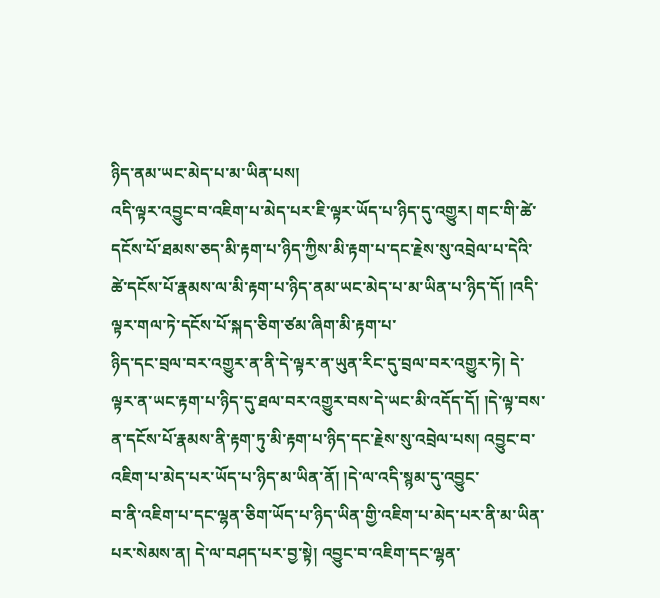ཉིད་ནམ་ཡང་མེད་པ་མ་ཡིན་པས།
འདི་ལྟར་འབྱུང་བ་འཇིག་པ་མེད་པར་ཇི་ལྟར་ཡོད་པ་ཉིད་དུ་འགྱུར། གང་གི་ཚེ་དངོས་པོ་ཐམས་ཅད་མི་རྟག་པ་ཉིད་ཀྱིས་མི་རྟག་པ་དང་རྗེས་སུ་འབྲེལ་པ་དེའི་ཚེ་དངོས་པོ་རྣམས་ལ་མི་རྟག་པ་ཉིད་ནམ་ཡང་མེད་པ་མ་ཡིན་པ་ཉིད་དོ། །འདི་ལྟར་གལ་ཏེ་དངོས་པོ་སྐད་ཅིག་ཙམ་ཞིག་མི་རྟག་པ་
ཉིད་དང་བྲལ་བར་འགྱུར་ན་ནི་དེ་ལྟར་ན་ཡུན་རིང་དུ་བྲལ་བར་འགྱུར་ཏེ། དེ་ལྟར་ན་ཡང་རྟག་པ་ཉིད་དུ་ཐལ་བར་འགྱུར་བས་དེ་ཡང་མི་འདོད་དོ། །དེ་ལྟ་བས་ན་དངོས་པོ་རྣམས་ནི་རྟག་ཏུ་མི་རྟག་པ་ཉིད་དང་རྗེས་སུ་འབྲེལ་པས། འབྱུང་བ་འཇིག་པ་མེད་པར་ཡོད་པ་ཉིད་མ་ཡིན་ནོ། །དེ་ལ་འདི་སྙམ་དུ་འབྱུང་
བ་ནི་འཇིག་པ་དང་ལྷན་ཅིག་ཡོད་པ་ཉིད་ཡིན་གྱི་འཇིག་པ་མེད་པར་ནི་མ་ཡིན་པར་སེམས་ན། དེ་ལ་བཤད་པར་བྱ་སྟེ། འབྱུང་བ་འཇིག་དང་ལྷན་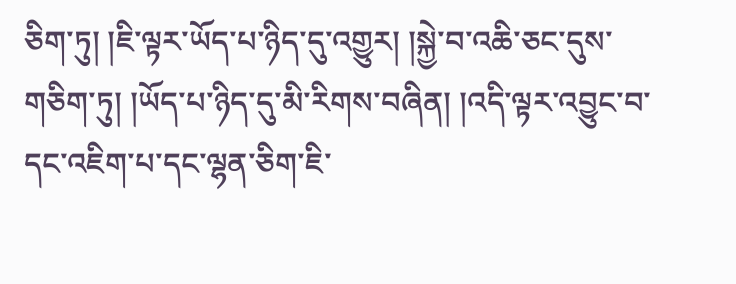ཅིག་ཏུ། །ཇི་ལྟར་ཡོད་པ་ཉིད་དུ་འགྱུར། །སྐྱེ་བ་འཆི་ཅང་དུས་གཅིག་ཏུ། །ཡོད་པ་ཉིད་དུ་མི་རིགས་བཞིན། །འདི་ལྟར་འབྱུང་བ་དང་འཇིག་པ་དང་ལྷན་ཅིག་ཇི་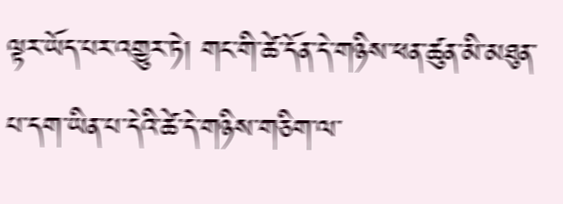ལྟར་ཡོད་པར་འགྱུར་ཏེ། གང་གི་ཚེ་དོན་དེ་གཉིས་ཕན་ཚུན་མི་མཐུན་པ་དག་ཡིན་པ་དེའི་ཚེ་དེ་གཉིས་གཅིག་ལ་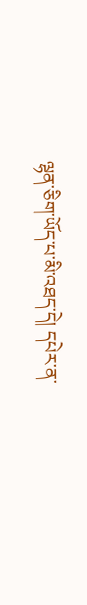ལྷན་ཅིག་ཡོད་པ་མི་འཐད་དེ། དཔེར་ན་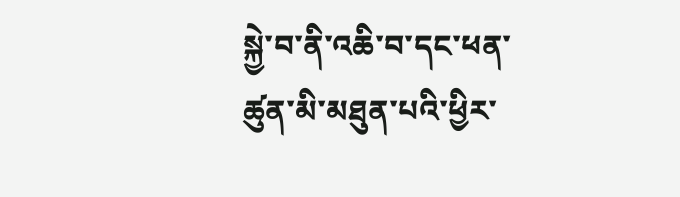སྐྱེ་བ་ནི་འཆི་བ་དང་ཕན་ཚུན་མི་མཐུན་པའི་ཕྱིར་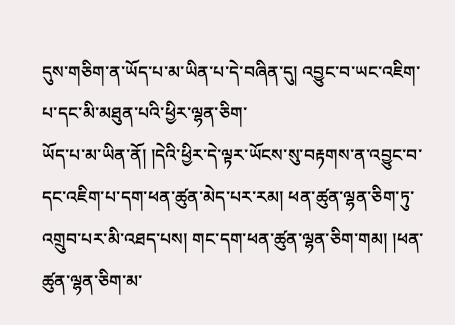དུས་གཅིག་ན་ཡོད་པ་མ་ཡིན་པ་དེ་བཞིན་དུ། འབྱུང་བ་ཡང་འཇིག་པ་དང་མི་མཐུན་པའི་ཕྱིར་ལྷན་ཅིག་
ཡོད་པ་མ་ཡིན་ནོ། །དེའི་ཕྱིར་དེ་ལྟར་ཡོངས་སུ་བརྟགས་ན་འབྱུང་བ་དང་འཇིག་པ་དག་ཕན་ཚུན་མེད་པར་རམ། ཕན་ཚུན་ལྷན་ཅིག་ཏུ་འགྲུབ་པར་མི་འཐད་པས། གང་དག་ཕན་ཚུན་ལྷན་ཅིག་གམ། །ཕན་ཚུན་ལྷན་ཅིག་མ་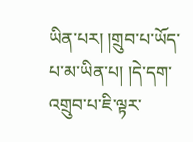ཡིན་པར། །གྲུབ་པ་ཡོད་པ་མ་ཡིན་པ། །དེ་དག་འགྲུབ་པ་ཇི་ལྟར་